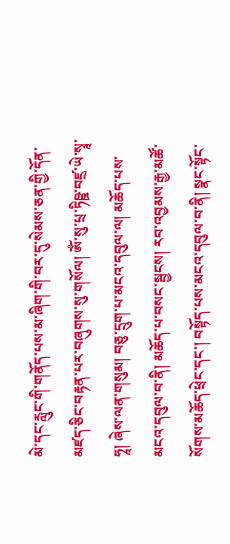མེ་དང་རླུང་གི་གནོད་པས་མ་ཞིག་གི་བར་དུ་སེམས་ཅན་གྱི་དོན་མཛད་ཅིང་བརྟན་པར་བཞུགས་སུ་གསོལ། ཨོཾ་སུ་པྲ་ཏིཥྛ་བཛྲ་ཡེ་སྭཱ་ཧཱ། ཞེས་ལན་གསུམ། བཅུ་དྲུག་པ་མངའ་དབུལ་ལ། མཆོད་པས་མངའ་དབུལ་བ་ནི། མཆོད་པ་བསང་སྦྱངས། རབ་འབྱམས་རྒྱ་མཚོ་སོགས་མཆོད་ཕྲེང་དང་། བསྟོད་པས་མངའ་དབུལ་བ་ནི། སྣང་སྟོང་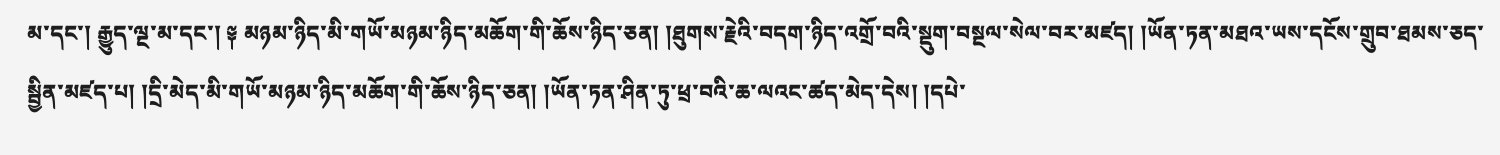མ་དང་། རྒྱུད་ལྔ་མ་དང་། ༈ མཉམ་ཉིད་མི་གཡོ་མཉམ་ཉིད་མཆོག་གི་ཆོས་ཉིད་ཅན། །ཐུགས་རྗེའི་བདག་ཉིད་འགྲོ་བའི་སྡུག་བསྔལ་སེལ་བར་མཛད། །ཡོན་ཏན་མཐའ་ཡས་དངོས་གྲུབ་ཐམས་ཅད་སྦྱིན་མཛད་པ། །དྲི་མེད་མི་གཡོ་མཉམ་ཉིད་མཆོག་གི་ཆོས་ཉིད་ཅན། །ཡོན་ཏན་ཤིན་ཏུ་ཕྲ་བའི་ཆ་ལའང་ཚད་མེད་དེས། །དཔེ་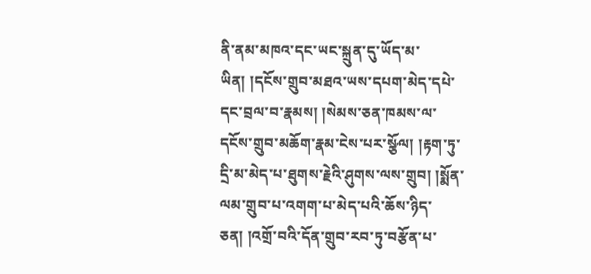ནི་ནམ་མཁའ་དང་ཡང་སྐྲུན་དུ་ཡོད་མ་ཡིན། །དངོས་གྲུབ་མཐའ་ཡས་དཔག་མེད་དཔེ་དང་བྲལ་བ་རྣམས། །སེམས་ཅན་ཁམས་ལ་དངོས་གྲུབ་མཆོག་རྣམ་ངེས་པར་སྩོལ། །རྟག་ཏུ་དྲི་མ་མེད་པ་ཐུགས་རྗེའི་ཤུགས་ལས་གྲུབ། །སྨོན་ལམ་གྲུབ་པ་འགག་པ་མེད་པའི་ཆོས་ཉིད་ཅན། །འགྲོ་བའི་དོན་གྲུབ་རབ་ཏུ་བརྩོན་པ་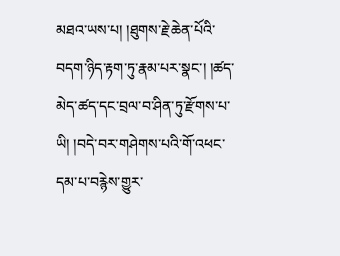མཐའ་ཡས་པ། །ཐུགས་རྗེ་ཆེན་པོའི་བདག་ཉིད་རྟག་ཏུ་རྣམ་པར་སྣང་། །ཚད་མེད་ཚད་དང་བྲལ་བ་ཤིན་ཏུ་རྫོགས་པ་ཡི། །བདེ་བར་གཤེགས་པའི་གོ་འཕང་དམ་པ་བརྙེས་གྱུར་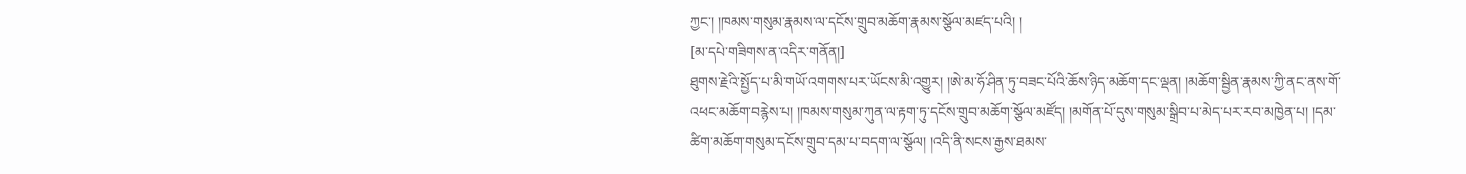ཀྱང་། །ཁམས་གསུམ་རྣམས་ལ་དངོས་གྲུབ་མཆོག་རྣམས་སྩོལ་མཛད་པའི། །
[མ་དཔེ་གཟིགས་ན་འདིར་གནོན།]
ཐུགས་རྗེའི་སྤྱོད་པ་མི་གཡོ་འགགས་པར་ཡོངས་མི་འགྱུར། །ཨེ་མ་ཧོ་ཤིན་ཏུ་བཟང་པོའི་ཆོས་ཉིད་མཆོག་དང་ལྡན། །མཆོག་སྦྱིན་རྣམས་ཀྱི་ནང་ནས་གོ་འཕང་མཆོག་བརྙེས་པ། །ཁམས་གསུམ་ཀུན་ལ་རྟག་ཏུ་དངོས་གྲུབ་མཆོག་སྩོལ་མཛོད། །མགོན་པོ་དུས་གསུམ་སྒྲིབ་པ་མེད་པར་རབ་མཁྱེན་པ། །དམ་ཚིག་མཆོག་གསུམ་དངོས་གྲུབ་དམ་པ་བདག་ལ་སྩོལ། །འདི་ནི་སངས་རྒྱས་ཐམས་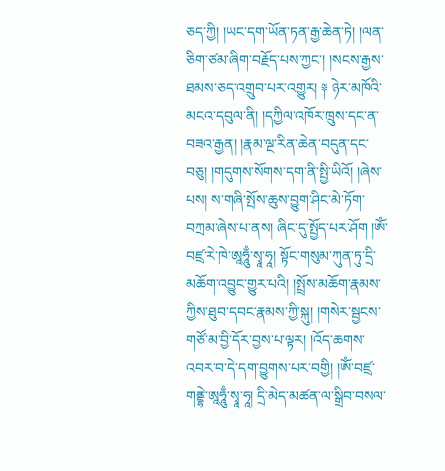ཅད་ཀྱི། །ཡང་དག་ཡོན་ཏན་རྒྱ་ཆེན་ཏེ། །ལན་ཅིག་ཙམ་ཞིག་བརྗོད་པས་ཀྱང་། །སངས་རྒྱས་ཐམས་ཅད་འགྲུབ་པར་འགྱུར། ༈ ཉེར་མཁོའི་མངའ་དབུལ་ནི། །དཀྱིལ་འཁོར་ཁྲུས་དང་ན་བཟའ་རྒྱན། །རྣམ་ལྔ་རིན་ཆེན་བདུན་དང་བཅུ། །གདུགས་སོགས་དག་ནི་སྤྱི་ཡིའོ། །ཞེས་པས། ས་གཞི་སྤོས་ཆུས་བྱུག་ཤིང་མེ་ཏོག་བཀྲམ་ཞེས་པ་ནས། ཞིང་དུ་སྤྱོད་པར་ཤོག །ཨོཾ་བཛྲ་རེ་ཁེ་ཨཱཧཱུྃ་སྭཱ་ཧཱ། སྟོང་གསུམ་ཀུན་ཏུ་དྲི་མཆོག་འབྱུང་གྱུར་པའི། །སྤྲོས་མཆོག་རྣམས་ཀྱིས་ཐུབ་དབང་རྣམས་ཀྱི་སྐུ། །གསེར་སྦྱངས་གཙོ་མ་བྱི་དོར་བྱས་པ་ལྟར། །འོད་ཆགས་འབར་བ་དེ་དག་བྱུགས་པར་བགྱི། །ཨོཾ་བཛྲ་གནྡྷེ་ཨཱཧཱུྃ་སྭཱ་ཧཱ། དྲི་མེད་མཚན་ལ་སྒྲིབ་བསལ་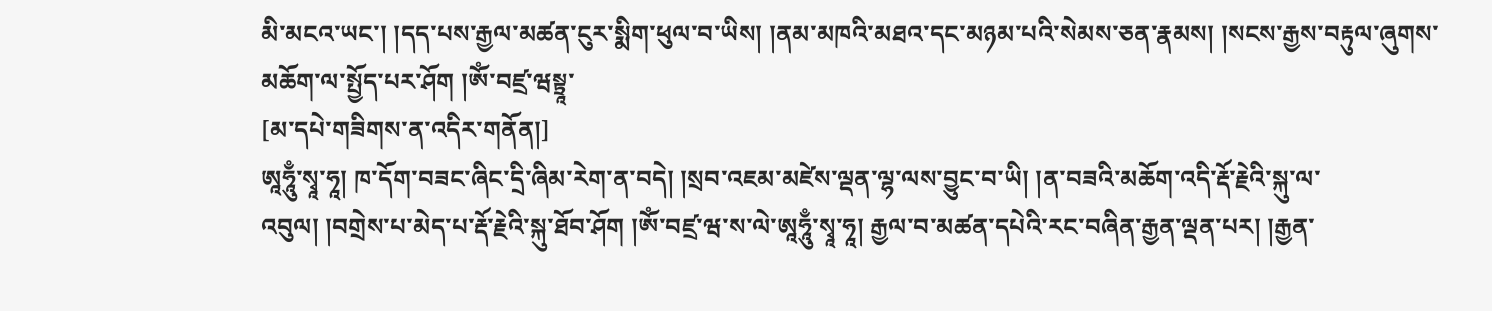མི་མངའ་ཡང་། །དད་པས་རྒྱལ་མཚན་ངུར་སྨིག་ཕུལ་བ་ཡིས། །ནམ་མཁའི་མཐའ་དང་མཉམ་པའི་སེམས་ཅན་རྣམས། །སངས་རྒྱས་བརྟུལ་ཞུགས་མཆོག་ལ་སྤྱོད་པར་ཤོག །ཨོཾ་བཛྲ་ཝསྟྲཱ་
[མ་དཔེ་གཟིགས་ན་འདིར་གནོན།]
ཨཱཧཱུྃ་སྭཱ་ཧཱ། ཁ་དོག་བཟང་ཞིང་དྲི་ཞིམ་རེག་ན་བདེ། །སྲབ་འཇམ་མཛེས་ལྡན་ལྷ་ལས་བྱུང་བ་ཡི། །ན་བཟའི་མཆོག་འདི་རྡོ་རྗེའི་སྐུ་ལ་འབུལ། །བགྲེས་པ་མེད་པ་རྡོ་རྗེའི་སྐུ་ཐོབ་ཤོག །ཨོཾ་བཛྲ་ཝ་ས་ལེ་ཨཱཧཱུྃ་སྭཱ་ཧཱ། རྒྱལ་བ་མཚན་དཔེའི་རང་བཞིན་རྒྱན་ལྡན་པར། །རྒྱན་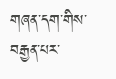གཞན་དག་གིས་བརྒྱན་པར་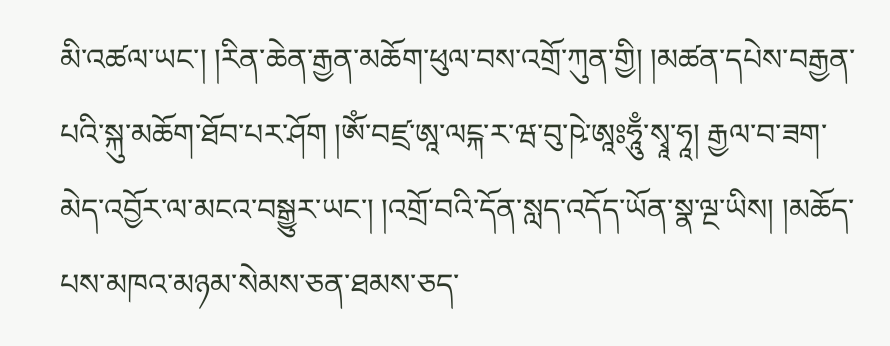མི་འཚལ་ཡང་། །རིན་ཆེན་རྒྱན་མཆོག་ཕུལ་བས་འགྲོ་ཀུན་གྱི། །མཚན་དཔེས་བརྒྱན་པའི་སྐུ་མཆོག་ཐོབ་པར་ཤོག །ཨོཾ་བཛྲ་ཨཱ་ལངྐ་ར་ཝ་བུ་ཥེ་ཨཱཿཧཱུྃ་སྭཱ་ཧཱ། རྒྱལ་བ་ཟག་མེད་འབྱོར་ལ་མངའ་བསྒྱུར་ཡང་། །འགྲོ་བའི་དོན་སླད་འདོད་ཡོན་སྣ་ལྔ་ཡིས། །མཆོད་པས་མཁའ་མཉམ་སེམས་ཅན་ཐམས་ཅད་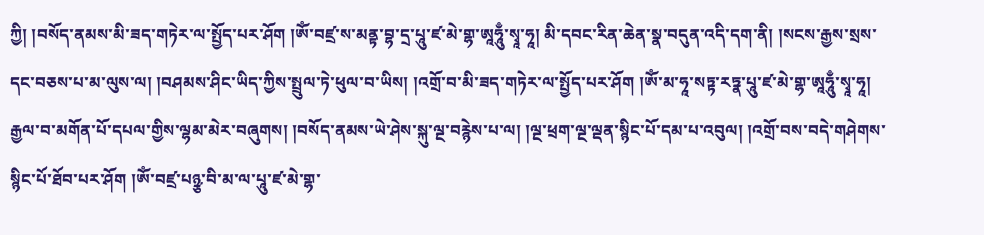ཀྱི། །བསོད་ནམས་མི་ཟད་གཏེར་ལ་སྤྱོད་པར་ཤོག །ཨོཾ་བཛྲ་ས་མནྟ་བྷ་དྲ་པཱུ་ཛ་མེ་གྷ་ཨཱཧཱུྃ་སྭཱ་ཧཱ། མི་དབང་རིན་ཆེན་སྣ་བདུན་འདི་དག་ནི། །སངས་རྒྱས་སྲས་དང་བཅས་པ་མ་ལུས་ལ། །བཤམས་ཤིང་ཡིད་ཀྱིས་སྤྲུལ་ཏེ་ཕུལ་བ་ཡིས། །འགྲོ་བ་མི་ཟད་གཏེར་ལ་སྤྱོད་པར་ཤོག །ཨོཾ་མ་ཧཱ་སཏྟ་རཏྣ་པཱུ་ཛ་མེ་གྷ་ཨཱཧཱུྃ་སྭཱ་ཧཱ། རྒྱལ་བ་མགོན་པོ་དཔལ་གྱིས་ལྷམ་མེར་བཞུགས། །བསོད་ནམས་ཡེ་ཤེས་སྐུ་ལྔ་བརྙེས་པ་ལ། །ལྔ་ཕྲག་ལྔ་ལྡན་སྙིང་པོ་དམ་པ་འབུལ། །འགྲོ་བས་བདེ་གཤེགས་སྙིང་པོ་ཐོབ་པར་ཤོག །ཨོཾ་བཛྲ་པཉྩ་བི་མ་ལ་པཱུ་ཛ་མེ་གྷ་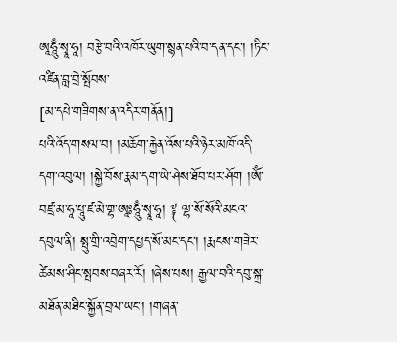ཨཱཧཱུྃ་སྭཱ་ཧཱ། བརྩེ་བའི་འཁོར་ཡུག་སྙན་པའི་བ་དན་དང་། །ཏིང་འཛིན་བླ་བྲེ་སྤོབས་
[མ་དཔེ་གཟིགས་ན་འདིར་གནོན།]
པའི་འོད་གསལ་བ། །མཆོག་རྐྱེན་འོས་པའི་ཉེར་མཁོ་འདི་དག་འབུལ། །སྐྱེ་བོས་རྣམ་དག་ཡེ་ཤེས་ཐོབ་པར་ཤོག །ཨོཾ་བཛྲ་མ་ཧཱ་པཱུ་ཛ་མེ་གྷ་ཨཱཿཧཱུྃ་སྭཱ་ཧཱ། ༈ ལྷ་སོ་སོའི་མངའ་དབུལ་ནི། སྤུ་གྲི་འབྲེག་དཔྱད་སོ་མང་དང་། །རྨངས་གཟེར་ཚེམས་ཤིང་སྤབས་བཞར་རོ། །ཞེས་པས། རྒྱལ་བའི་དབུ་སྐྲ་མཐོན་མཐིང་སྐྱོན་བྲལ་ཡང་། །གཞན་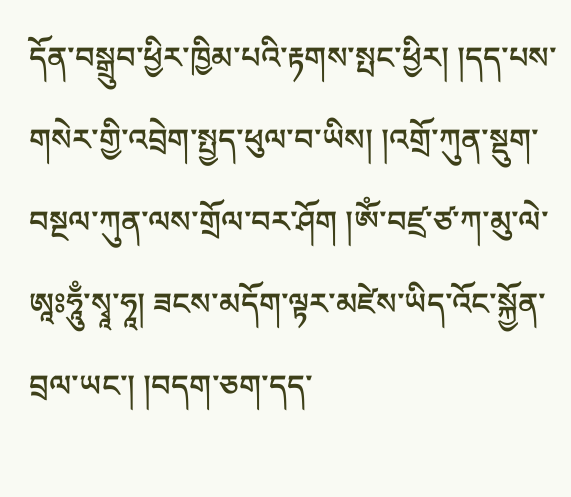དོན་བསྒྲུབ་ཕྱིར་ཁྱིམ་པའི་རྟགས་སྤང་ཕྱིར། །དད་པས་གསེར་གྱི་འབྲེག་སྤྱད་ཕུལ་བ་ཡིས། །འགྲོ་ཀུན་སྡུག་བསྔལ་ཀུན་ལས་གྲོལ་བར་ཤོག །ཨོཾ་བཛྲ་ཙ་ཀ་མུ་ལེ་ཨཱཿཧཱུྃ་སྭཱ་ཧཱ། ཟངས་མདོག་ལྟར་མཛེས་ཡིད་འོང་སྐྱོན་བྲལ་ཡང་། །བདག་ཅག་དད་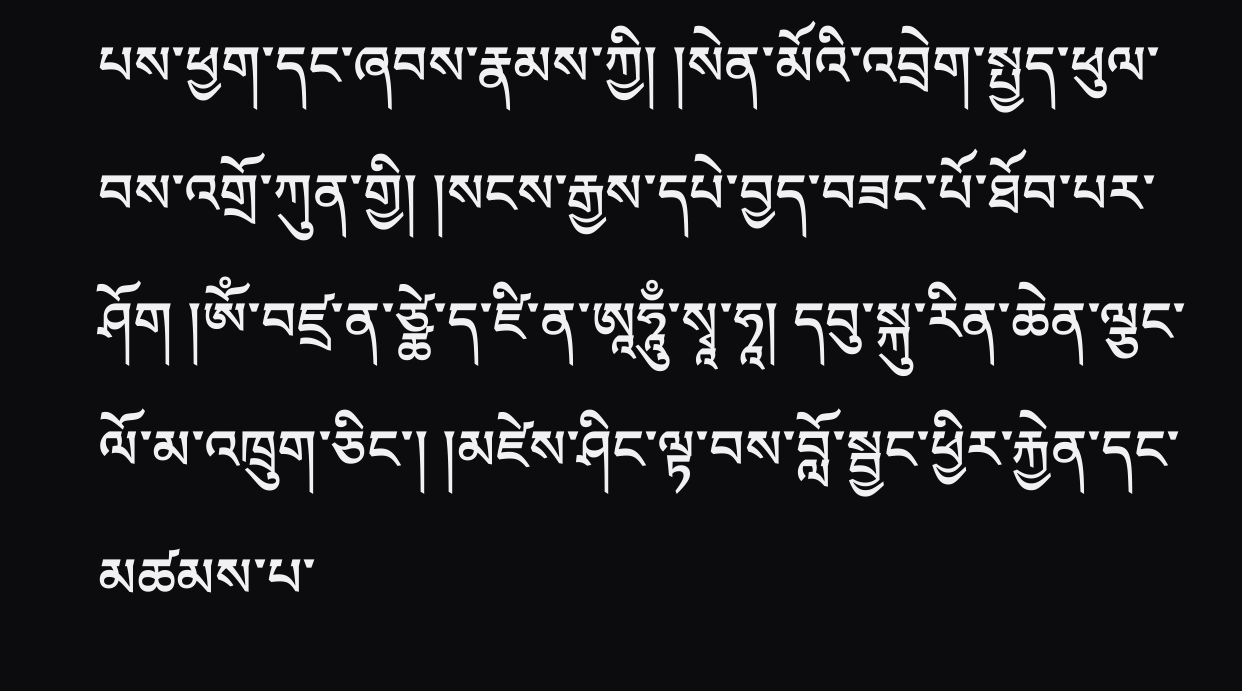པས་ཕྱག་དང་ཞབས་རྣམས་ཀྱི། །སེན་མོའི་འབྲེག་སྤྱད་ཕུལ་བས་འགྲོ་ཀུན་གྱི། །སངས་རྒྱས་དཔེ་བྱད་བཟང་པོ་ཐོབ་པར་ཤོག །ཨོཾ་བཛྲ་ན་ཙྪེ་ད་ཛི་ན་ཨཱཧཱུྃ་སྭཱ་ཧཱ། དབུ་སྐུ་རིན་ཆེན་ལྕང་ལོ་མ་འཁྲུག་ཅིང་། །མཛེས་ཤིང་ལྟ་བས་བློ་སྦྱང་ཕྱིར་རྐྱེན་དང་མཚམས་པ་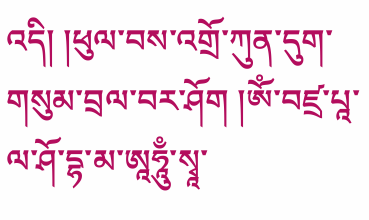འདི། །ཕུལ་བས་འགྲོ་ཀུན་དུག་གསུམ་བྲལ་བར་ཤོག །ཨོཾ་བཛྲ་པཱ་ལ་ཤོ་དྷ་མ་ཨཱཧཱུྃ་སྭཱ་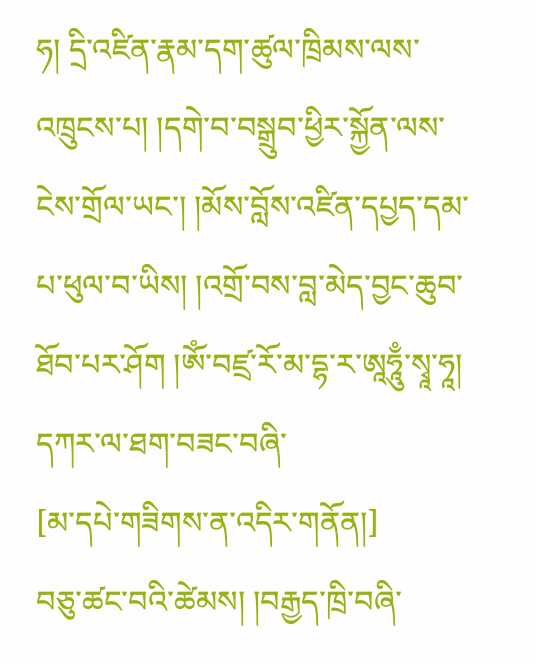ཧ། དྲི་འཛིན་རྣམ་དག་ཚུལ་ཁྲིམས་ལས་འཁྲུངས་པ། །དགེ་བ་བསྒྲུབ་ཕྱིར་སྐྱོན་ལས་ངེས་གྲོལ་ཡང་། །མོས་བློས་འཛིན་དཔྱད་དམ་པ་ཕུལ་བ་ཡིས། །འགྲོ་བས་བླ་མེད་བྱང་ཆུབ་ཐོབ་པར་ཤོག །ཨོཾ་བཛྲ་རོ་མ་དྷ་ར་ཨཱཧཱུྃ་སྭཱ་ཧཱ། དཀར་ལ་ཐག་བཟང་བཞི་
[མ་དཔེ་གཟིགས་ན་འདིར་གནོན།]
བཅུ་ཚང་བའི་ཚེམས། །བརྒྱད་ཁྲི་བཞི་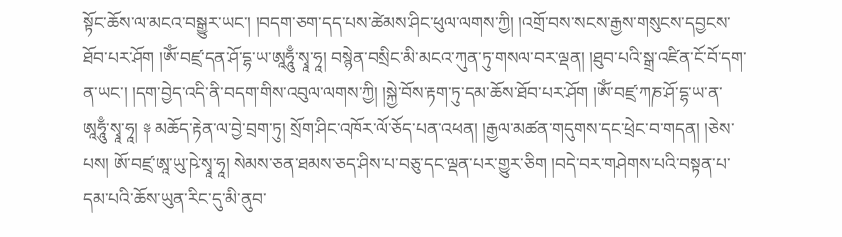སྟོང་ཆོས་ལ་མངའ་བསྒྱུར་ཡང་། །བདག་ཅག་དད་པས་ཚེམས་ཤིང་ཕུལ་ལགས་ཀྱི། །འགྲོ་བས་སངས་རྒྱས་གསུངས་དབྱངས་ཐོབ་པར་ཤོག །ཨོཾ་བཛྲ་དན་ཤོ་དྷ་ཡ་ཨཱཧཱུྃ་སྭཱ་ཧཱ། བསྙེན་བསྲིང་མི་མངའ་ཀུན་ཏུ་གསལ་བར་ལྡན། །ཐུབ་པའི་སྒྲ་འཛིན་ངོ་བོ་དག་ན་ཡང་། །དག་བྱེད་འདི་ནི་བདག་གིས་འབུལ་ལགས་ཀྱི། །སྐྱེ་བོས་རྟག་ཏུ་དམ་ཆོས་ཐོབ་པར་ཤོག །ཨོཾ་བཛྲ་ཀཎ་ཤོ་དྷ་ཡ་ན་ཨཱཧཱུྃ་སྭཱ་ཧཱ། ༈ མཆོད་རྟེན་ལ་བྱེ་བྲག་ཏུ། སྲོག་ཤིང་འཁོར་ལོ་ཅོད་པན་འཕན། །རྒྱལ་མཚན་གདུགས་དང་ཕྲེང་བ་གདན། །ཅེས་པས། ཨོ་བཛྲ་ཨཱ་ཡུ་ཥེ་སྭཱ་ཧཱ། སེམས་ཅན་ཐམས་ཅད་ཤིས་པ་བཅུ་དང་ལྡན་པར་གྱུར་ཅིག །བདེ་བར་གཤེགས་པའི་བསྟན་པ་དམ་པའི་ཆོས་ཡུན་རིང་དུ་མི་ནུབ་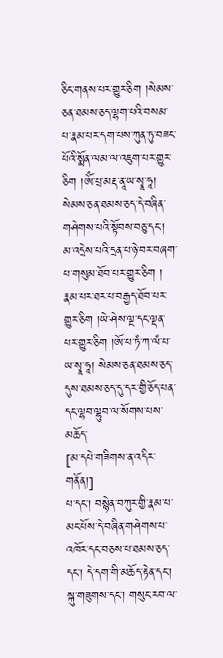ཅིང་གནས་པར་གྱུར་ཅིག །སེམས་ཅན་ཐམས་ཅད་ལྷག་པའི་བསམ་པ་རྣམ་པར་དག་པས་ཀུན་ཏུ་བཟང་པོའི་སྨོན་ལམ་ལ་འཇུག་པར་གྱུར་ཅིག །ཨོཾ་པྲ་མརྡ་ནཱ་ཡ་སྭཱ་ཧཱ། སེམས་ཅན་ཐམས་ཅད་དེ་བཞིན་གཤེགས་པའི་སྟོབས་བཅུ་དང་། མ་འདྲེས་པའི་དྲན་པ་ཉེ་བར་བཞག་པ་གསུམ་ཐོབ་པར་གྱུར་ཅིག ། རྣམ་པར་ཐར་པ་བརྒྱད་ཐོབ་པར་གྱུར་ཅིག །ཡེ་ཤེས་ལྔ་དང་ལྡན་པར་གྱུར་ཅིག །ཨོ་པ་ཏཾ་ཀ་ལཾ་པ་ཡ་སྭཱ་ཧཱ། སེམས་ཅན་ཐམས་ཅད་དུས་ཐམས་ཅད་དུ་དར་གྱི་ཅོད་པན་དང་ལྷབ་ལྷུབ་ལ་སོགས་པས་མཆོད་
[མ་དཔེ་གཟིགས་ན་འདིར་གནོན།]
པ་དང་། བསྙེན་བཀུར་གྱི་རྣམ་པ་མང་པོས་དེ་བཞིན་གཤེགས་པ་འཁོར་དང་བཅས་པ་ཐམས་ཅད་དང་། དེ་དག་གི་མཆོད་རྟེན་དང་། སྐུ་གཟུགས་དང་། གསུང་རབ་ལ་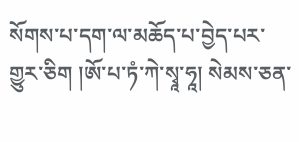སོགས་པ་དག་ལ་མཆོད་པ་བྱེད་པར་གྱུར་ཅིག །ཨོ་པ་ཏཾ་ཀེ་སྭཱ་ཧཱ། སེམས་ཅན་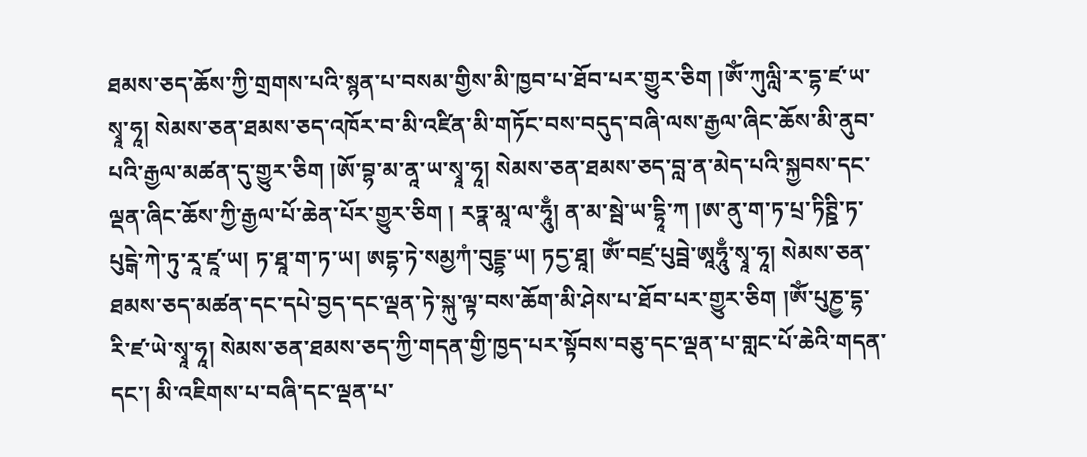ཐམས་ཅད་ཆོས་ཀྱི་གྲགས་པའི་སྙན་པ་བསམ་གྱིས་མི་ཁྱབ་པ་ཐོབ་པར་གྱུར་ཅིག །ཨོཾ་ཀུལླི་ར་དྷ་ཛ་ཡ་སྭཱ་ཧཱ། སེམས་ཅན་ཐམས་ཅད་འཁོར་བ་མི་འཛིན་མི་གཏོང་བས་བདུད་བཞི་ལས་རྒྱལ་ཞིང་ཆོས་མི་ནུབ་པའི་རྒྱལ་མཚན་དུ་གྱུར་ཅིག །ཨོ་བྷ་མ་ནཱ་ཡ་སྭཱ་ཧཱ། སེམས་ཅན་ཐམས་ཅད་བླ་ན་མེད་པའི་སྐྱབས་དང་ལྡན་ཞིང་ཆོས་ཀྱི་རྒྱལ་པོ་ཆེན་པོར་གྱུར་ཅིག ། རཏྣ་མཱ་ལ་ཧཱུྃ། ན་མ་སྦེ་ཡ་དྷཱི་ཀ །ཨ་ནུ་ག་ཏ་པྲ་ཏིཊྛི་ཏ་པུངྒེ་ཀེ་ཏུ་རཱ་ཛཱ་ཡ། ཏ་ཐཱ་ག་ཏ་ཡ། ཨདྷ་ཏེ་སམྱཀཾ་བུདྡྷ་ཡ། ཏདྱ་ཐཱ། ཨོཾ་བཛྲ་པུབྦེ་ཨཱཧཱུྃ་སྭཱ་ཧཱ། སེམས་ཅན་ཐམས་ཅད་མཚན་དང་དཔེ་བྱད་དང་ལྡན་ཏེ་སྐུ་ལྟ་བས་ཆོག་མི་ཤེས་པ་ཐོབ་པར་གྱུར་ཅིག །ཨོཾ་པུཎྱ་དྷ་རི་ཛ་ཡེ་སྭཱ་ཧཱ། སེམས་ཅན་ཐམས་ཅད་ཀྱི་གདན་གྱི་ཁྱད་པར་སྟོབས་བཅུ་དང་ལྡན་པ་གླང་པོ་ཆེའི་གདན་དང་། མི་འཇིགས་པ་བཞི་དང་ལྡན་པ་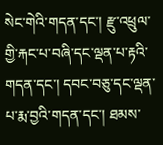སེང་གེའི་གདན་དང་། རྫུ་འཕྲུལ་གྱི་རྐང་པ་བཞི་དང་ལྡན་པ་རྟའི་གདན་དང་། དབང་བཅུ་དང་ལྡན་པ་རྨ་བྱའི་གདན་དང་། ཐམས་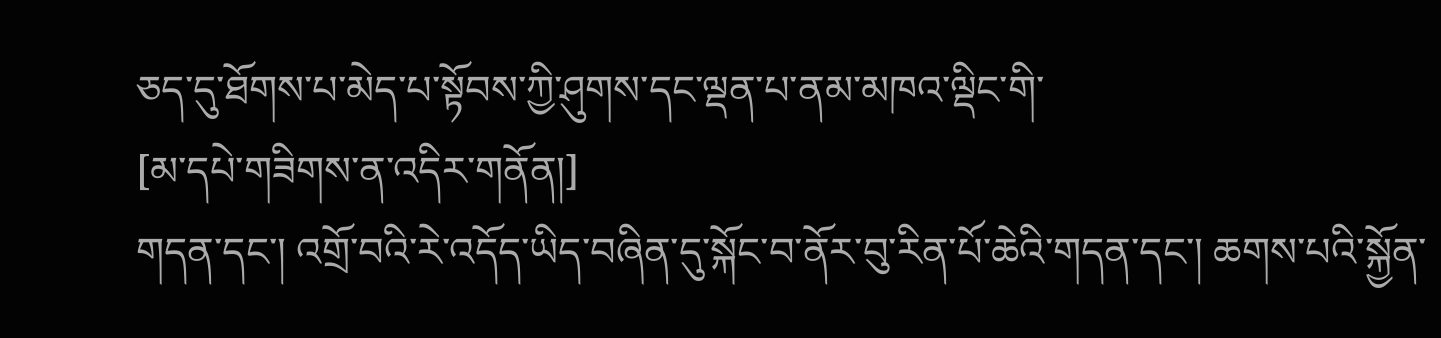ཅད་དུ་ཐོགས་པ་མེད་པ་སྟོབས་ཀྱི་ཤུགས་དང་ལྡན་པ་ནམ་མཁའ་ལྡིང་གི་
[མ་དཔེ་གཟིགས་ན་འདིར་གནོན།]
གདན་དང་། འགྲོ་བའི་རེ་འདོད་ཡིད་བཞིན་དུ་སྐོང་བ་ནོར་བུ་རིན་པོ་ཆེའི་གདན་དང་། ཆགས་པའི་སྐྱོན་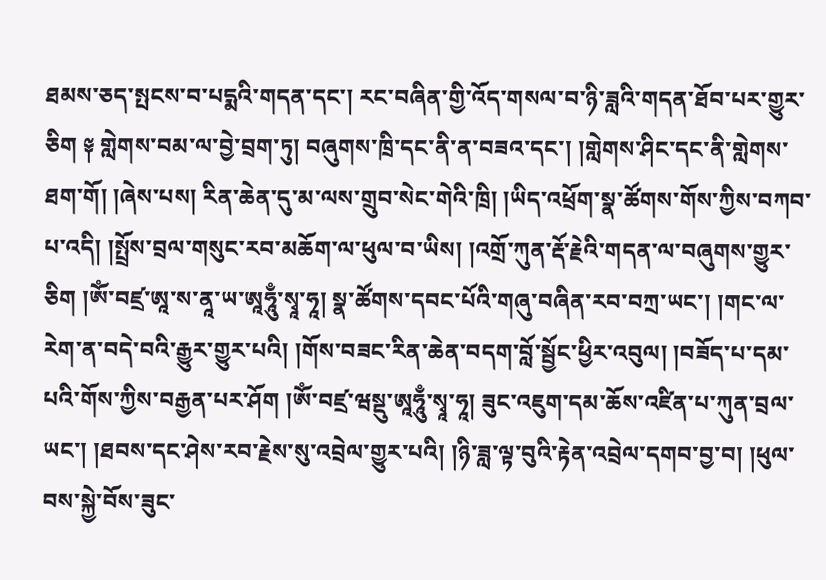ཐམས་ཅད་སྤངས་བ་པདྨའི་གདན་དང་། རང་བཞིན་གྱི་འོད་གསལ་བ་ཉི་ཟླའི་གདན་ཐོབ་པར་གྱུར་ཅིག ༈ གླེགས་བམ་ལ་བྱེ་བྲག་ཏུ། བཞུགས་ཁྲི་དང་ནི་ན་བཟའ་དང་། །གླེགས་ཤིང་དང་ནི་གླེགས་ཐག་གོ། །ཞེས་པས། རིན་ཆེན་དུ་མ་ལས་གྲུབ་སེང་གེའི་ཁྲི། །ཡིད་འཕྲོག་སྣ་ཚོགས་གོས་ཀྱིས་བཀབ་པ་འདི། །སྤྲོས་བྲལ་གསུང་རབ་མཆོག་ལ་ཕུལ་བ་ཡིས། །འགྲོ་ཀུན་རྡོ་རྗེའི་གདན་ལ་བཞུགས་གྱུར་ཅིག །ཨོཾ་བཛྲ་ཨཱ་ས་ནཱ་ཡ་ཨཱཧཱུྃ་སྭཱ་ཧཱ། སྣ་ཚོགས་དབང་པོའི་གཞུ་བཞིན་རབ་བཀྲ་ཡང་། །གང་ལ་རེག་ན་བདེ་བའི་རྒྱུར་གྱུར་པའི། །གོས་བཟང་རིན་ཆེན་བདག་བློ་སྦྱོང་ཕྱིར་འབུལ། །བཟོད་པ་དམ་པའི་གོས་ཀྱིས་བརྒྱན་པར་ཤོག །ཨོཾ་བཛྲ་ཝསྡུ་ཨཱཧཱུྃ་སྭཱ་ཧཱ། ཟུང་འཇུག་དམ་ཆོས་འཛིན་པ་ཀུན་བྲལ་ཡང་། །ཐབས་དང་ཤེས་རབ་རྗེས་སུ་འབྲེལ་གྱུར་པའི། །ཉི་ཟླ་ལྟ་བུའི་རྟེན་འབྲེལ་དགབ་བྱ་བ། །ཕུལ་བས་སྐྱེ་བོས་ཟུང་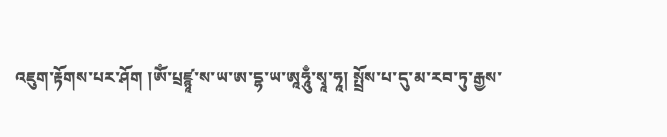འཇུག་རྟོགས་པར་ཤོག །ཨོཾ་པྲཛྙཱ་ས་ཡ་ཨ་དྷ་ཡ་ཨཱཧཱུྃ་སྭཱ་ཧཱ། སྤྲོས་པ་དུ་མ་རབ་ཏུ་རྒྱས་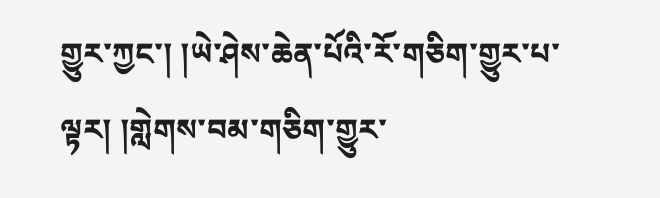གྱུར་ཀྱང་། །ཡེ་ཤེས་ཆེན་པོའི་རོ་གཅིག་གྱུར་པ་ལྟར། །གླེགས་བམ་གཅིག་གྱུར་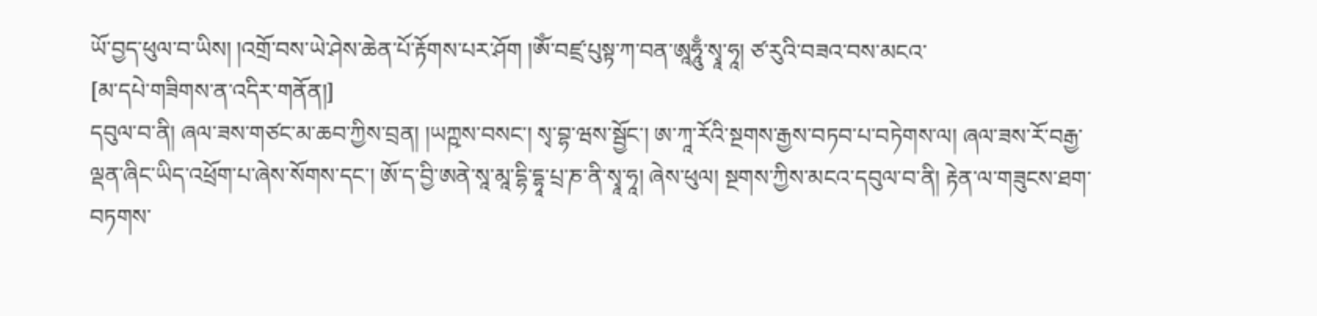ཡོ་བྱད་ཕུལ་བ་ཡིས། །འགྲོ་བས་ཡེ་ཤེས་ཆེན་པོ་རྟོགས་པར་ཤོག །ཨོཾ་བཛྲ་པུསྟ་ཀ་བན་ཨཱཧཱུྃ་སྭཱ་ཧཱ། ཙ་རུའི་བཟའ་བས་མངའ་
[མ་དཔེ་གཟིགས་ན་འདིར་གནོན།]
དབུལ་བ་ནི། ཞལ་ཟས་གཙང་མ་ཆབ་ཀྱིས་བྲན། །ཡཀྵས་བསང་། སྭ་བྷ་ཝས་སྦྱོང་། ཨ་ཀཱ་རོའི་སྔགས་རྒྱས་བཏབ་པ་བཏེགས་ལ། ཞལ་ཟས་རོ་བརྒྱ་ལྡན་ཞིང་ཡིད་འཕྲོག་པ་ཞེས་སོགས་དང་། ཨོ་ད་བྱི་ཨནེ་སཱ་མཱ་དྷི་དྷཱ་པྲ་ཎ་ནི་སྭཱ་ཧཱ། ཞེས་ཕུལ། སྔགས་ཀྱིས་མངའ་དབུལ་བ་ནི། རྟེན་ལ་གཟུངས་ཐག་བཏགས་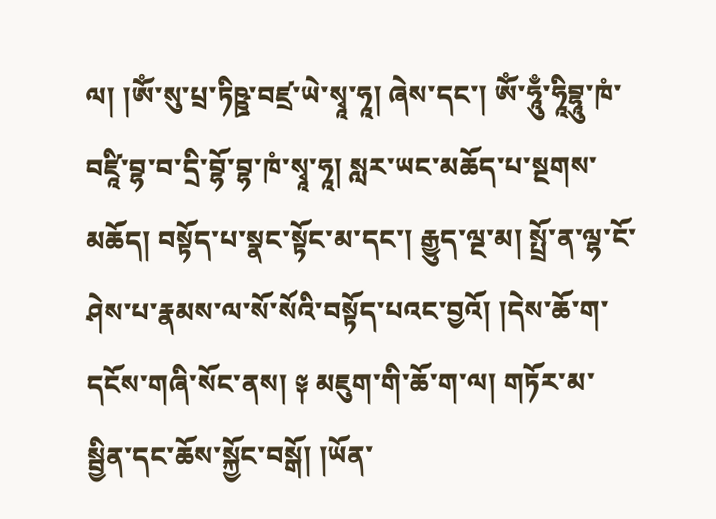ལ། །ཨོཾ་སུ་པྲ་ཏིཥྛ་བཛྲ་ཡེ་སྭཱ་ཧཱ། ཞེས་དང་། ཨོཾ་ཧཱུྃ་ཧཱིབྷཱུ་ཁཾ་བཛཱི་བྷ་བ་དྲི་བྷོ་བྷ་ཁཾ་སྭཱ་ཧཱ། སླར་ཡང་མཆོད་པ་སྔགས་མཆོད། བསྟོད་པ་སྣང་སྟོང་མ་དང་། རྒྱུད་ལྔ་མ། སྤྲོ་ན་ལྷ་ངོ་ཤེས་པ་རྣམས་ལ་སོ་སོའི་བསྟོད་པའང་བྱའོ། །དེས་ཆོ་ག་དངོས་གཞི་སོང་ནས། ༈ མཇུག་གི་ཆོ་ག་ལ། གཏོར་མ་སྦྱིན་དང་ཆོས་སྐྱོང་བསྒོ། །ཡོན་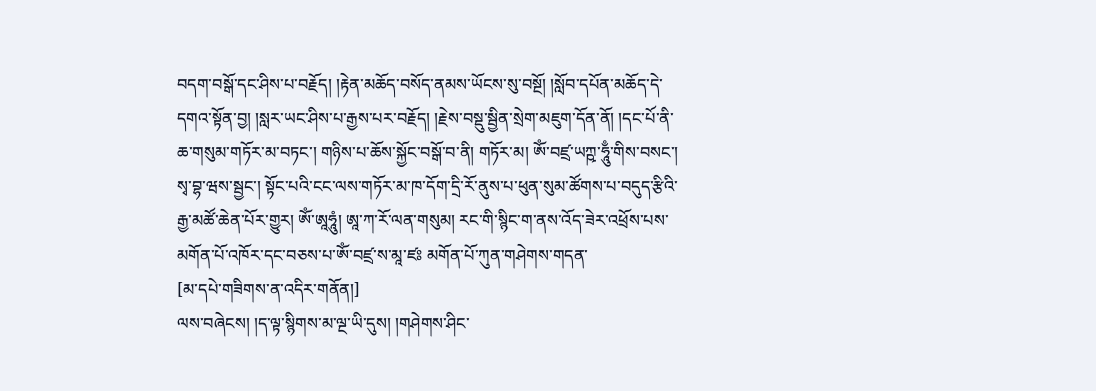བདག་བསྒོ་དང་ཤིས་པ་བརྗོད། །རྟེན་མཆོད་བསོད་ནམས་ཡོངས་སུ་བསྔོ། །སློབ་དཔོན་མཆོད་དེ་དགའ་སྟོན་བྱ། །སླར་ཡང་ཤིས་པ་རྒྱས་པར་བརྗོད། །རྗེས་བསྡུ་སྦྱིན་སྲེག་མཇུག་དོན་ནོ། །དང་པོ་ནི་ཆ་གསུམ་གཏོར་མ་བཏང་། གཉིས་པ་ཆོས་སྐྱོང་བསྒོ་བ་ནི། གཏོར་མ། ཨོཾ་བཛྲ་ཡཀྵ་ཧཱུྃ་གིས་བསང་། སྭ་བྷ་ཝས་སྦྱང་། སྟོང་པའི་ངང་ལས་གཏོར་མ་ཁ་དོག་དྲི་རོ་ནུས་པ་ཕུན་སུམ་ཚོགས་པ་བདུད་རྩིའི་རྒྱ་མཚོ་ཆེན་པོར་གྱུར། ཨོཾ་ཨཱཧཱུཾ། ཨཱ་ཀ་རོ་ལན་གསུམ། རང་གི་སྙིང་ག་ནས་འོད་ཟེར་འཕྲོས་པས་མགོན་པོ་འཁོར་དང་བཅས་པ་ཨོཾ་བཛྲ་ས་མཱ་ཛཿ མགོན་པོ་ཀུན་གཤེགས་གདན་
[མ་དཔེ་གཟིགས་ན་འདིར་གནོན།]
ལས་བཞེངས། །ད་ལྟ་སྙིགས་མ་ལྔ་ཡི་དུས། །གཤེགས་ཤིང་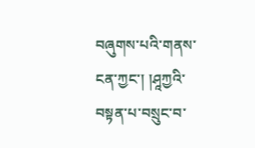བཞུགས་པའི་གནས་ངན་ཀྱང་། །ཤཱཀྱའི་བསྟན་པ་བསྲུང་བ་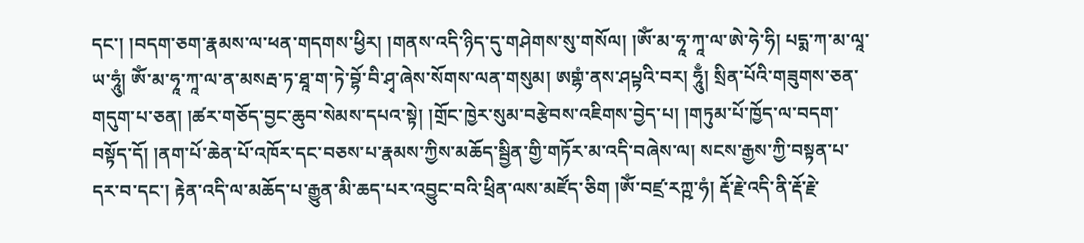དང་། །བདག་ཅག་རྣམས་ལ་ཕན་གདགས་ཕྱིར། །གནས་འདི་ཉིད་དུ་གཤེགས་སུ་གསོལ། །ཨོཾ་མ་ཧཱ་ཀཱ་ལ་ཨེ་ཧེ་ཧི། པདྨ་ཀ་མ་ལཱ་ཡ་ཧཱུཾ། ཨོཾ་མ་ཧཱ་ཀཱ་ལ་ན་མསརྦ་ཏ་ཐཱ་ག་ཏེ་བྷོ་བི་ཤྭ་ཞེས་སོགས་ལན་གསུམ། ཨགྷཾ་ནས་ཤཔྟའི་བར། ཧཱུྃ། སྲིན་པོའི་གཟུགས་ཅན་གདུག་པ་ཅན། །ཚར་གཅོད་བྱང་ཆུབ་སེམས་དཔའ་སྟེ། །གྲོང་ཁྱེར་སུམ་བརྩེབས་འཇིགས་བྱེད་པ། །གཏུམ་པོ་ཁྱོད་ལ་བདག་བསྟོད་དོ། །ནག་པོ་ཆེན་པོ་འཁོར་དང་བཅས་པ་རྣམས་ཀྱིས་མཆོད་སྦྱིན་གྱི་གཏོར་མ་འདི་བཞེས་ལ། སངས་རྒྱས་ཀྱི་བསྟན་པ་དར་བ་དང་། རྟེན་འདི་ལ་མཆོད་པ་རྒྱུན་མི་ཆད་པར་འབྱུང་བའི་ཕྲིན་ལས་མཛོད་ཅིག །ཨོཾ་བཛྲ་རཀྵ་ཧཾ། རྡོ་རྗེ་འདི་ནི་རྡོ་རྗེ་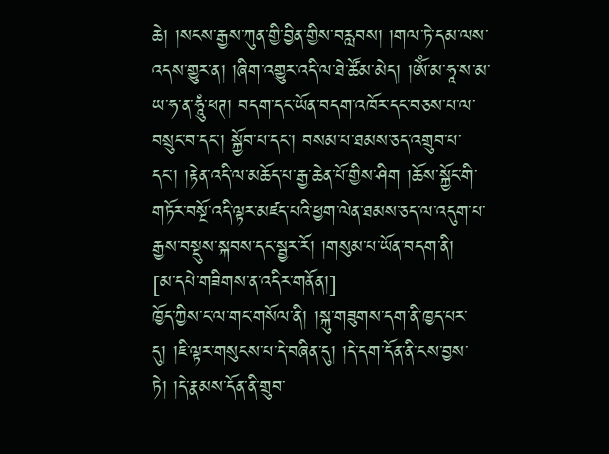ཆེ། །སངས་རྒྱས་ཀུན་གྱི་བྱིན་གྱིས་བརླབས། །གལ་ཏེ་དམ་ལས་འདས་གྱུར་ན། །ཞིག་འགྱུར་འདི་ལ་ཐེ་ཚོམ་མེད། །ཨོཾ་མ་ཧཱ་ས་མ་ཡ་ཧ་ན་ཧཱུཾ་ཕཊ། བདག་དང་ཡོན་བདག་འཁོར་དང་བཅས་པ་ལ་བསྲུང་བ་དང་། སྐྱོབ་པ་དང་། བསམ་པ་ཐམས་ཅད་འགྲུབ་པ་དང་། །རྟེན་འདི་ལ་མཆོད་པ་རྒྱ་ཆེན་པོ་གྱིས་ཤིག །ཆོས་སྐྱོང་གི་གཏོར་བསྔོ་འདི་ལྟར་མཛད་པའི་ཕྱག་ལེན་ཐམས་ཅད་ལ་འདུག་པ་རྒྱས་བསྡུས་སྐབས་དང་སྦྱར་རོ། །གསུམ་པ་ཡོན་བདག་ནི།
[མ་དཔེ་གཟིགས་ན་འདིར་གནོན།]
ཁྱོད་ཀྱིས་ང་ལ་གང་གསོལ་ནི། །སྐུ་གཟུགས་དག་ནི་ཁྱད་པར་དུ། །ཇི་ལྟར་གསུངས་པ་དེ་བཞིན་དུ། །དེ་དག་དོན་ནི་ངས་བྱས་ཏེ། །དེ་རྣམས་དོན་ནི་གྲུབ་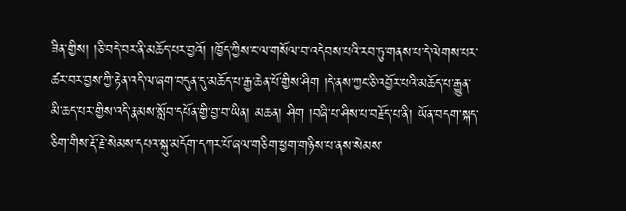ཟིན་གྱིས། །ཅི་བདེ་བར་ནི་མཆོད་པར་བྱའོ། །ཁྱོད་ཀྱིས་ང་ལ་གསོལ་བ་འདེབས་པའི་རབ་ཏུ་གནས་པ་དེ་ལེགས་པར་ཚར་བར་བྱས་ཀྱི་རྟེན་འདི་ལ་ཞག་བདུན་དུ་མཆོད་པ་རྒྱ་ཆེན་པོ་གྱིས་ཤིག །དེ་ནས་ཀྱང་ཅི་འབྱོར་པའི་མཆོད་པ་རྒྱུན་མི་ཆད་པར་གྱིས་འདི་རྣམས་སློབ་དཔོན་གྱི་བྱ་བ་ཡིན། མཆན། ཤིག །བཞི་པ་ཤིས་པ་བརྗོད་པ་ནི། ཡོན་བདག་སྐད་ཅིག་གིས་རྡོ་རྗེ་སེམས་དཔའ་སྐུ་མདོག་དཀར་པོ་ཞལ་གཅིག་ཕྱག་གཉིས་པ་ནས་སེམས་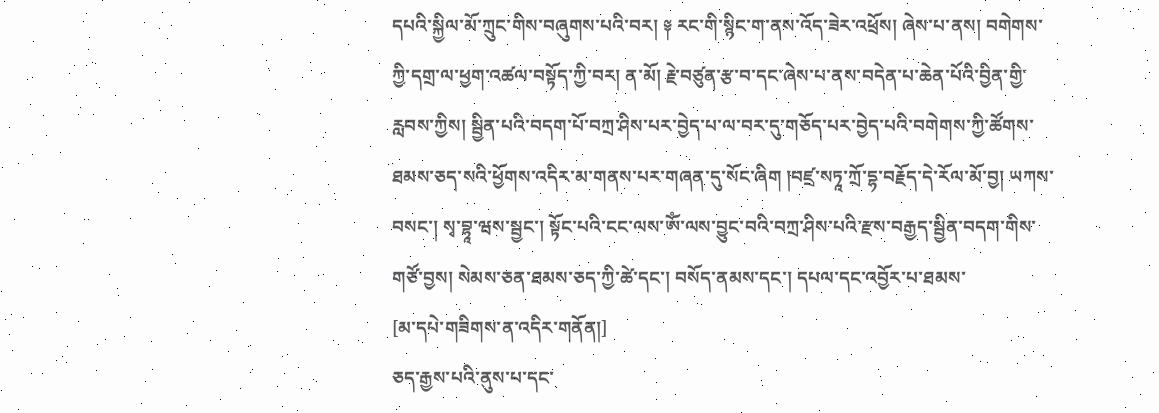དཔའི་སྐྱིལ་མོ་ཀྲུང་གིས་བཞུགས་པའི་བར། ༈ རང་གི་སྙིང་ག་ནས་འོད་ཟེར་འཕྲོས། ཞེས་པ་ནས། བགེགས་ཀྱི་དགྲ་ལ་ཕྱག་འཚལ་བསྟོད་ཀྱི་བར། ན་མོ། རྗེ་བཙུན་རྩ་བ་དང་ཞེས་པ་ནས་བདེན་པ་ཆེན་པོའི་བྱིན་གྱི་རླབས་ཀྱིས། སྦྱིན་པའི་བདག་པོ་བཀྲ་ཤིས་པར་བྱེད་པ་ལ་བར་དུ་གཅོད་པར་བྱེད་པའི་བགེགས་ཀྱི་ཚོགས་ཐམས་ཅད་སའི་ཕྱོགས་འདིར་མ་གནས་པར་གཞན་དུ་སོང་ཞིག །བཛྲ་སཏཱ་ཀྲོ་དྷ་བརྗོད་དེ་རོལ་མོ་བྱ། ཡཀས་བསང་། སྭ་བྷཱ་ཝས་སྦྱང་། སྟོང་པའི་ངང་ལས་ༀ་ལས་བྱུང་བའི་བཀྲ་ཤིས་པའི་རྫས་བརྒྱད་སྦྱིན་བདག་གིས་གཙོ་བྱས། སེམས་ཅན་ཐམས་ཅད་ཀྱི་ཚེ་དང་། བསོད་ནམས་དང་། དཔལ་དང་འབྱོར་པ་ཐམས་
[མ་དཔེ་གཟིགས་ན་འདིར་གནོན།]
ཅད་རྒྱས་པའི་ནུས་པ་དང་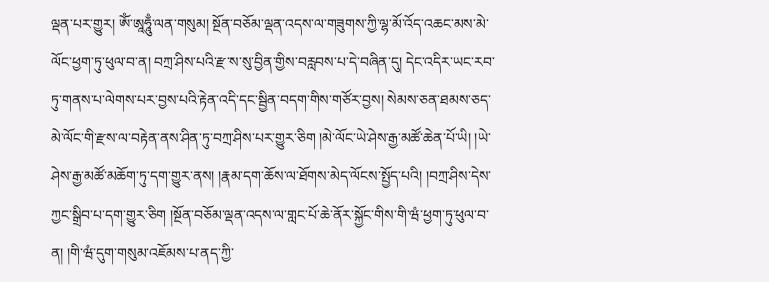ལྡན་པར་གྱུར། ཨོཾ་ཨཱཧཱུྃ་ལན་གསུམ། སྔོན་བཅོམ་ལྡན་འདས་ལ་གཟུགས་ཀྱི་ལྷ་མོ་འོད་འཆང་མས་མེ་ལོང་ཕྱག་ཏུ་ཕུལ་བ་ན། བཀྲ་ཤིས་པའི་རྫ་ས་སུ་བྱིན་གྱིས་བརླབས་པ་དེ་བཞིན་དུ། དེང་འདིར་ཡང་རབ་ཏུ་གནས་པ་ལེགས་པར་བྱས་པའི་རྟེན་འདི་དང་སྦྱིན་བདག་གིས་གཙོར་བྱས། སེམས་ཅན་ཐམས་ཅད་མེ་ལོང་གི་རྫས་ལ་བརྟེན་ནས་ཤིན་ཏུ་བཀྲ་ཤིས་པར་གྱུར་ཅིག །མེ་ལོང་ཡེ་ཤེས་རྒྱ་མཚོ་ཆེན་པོ་ཡི། །ཡེ་ཤེས་རྒྱ་མཚོ་མཆོག་ཏུ་དག་གྱུར་ནས། །རྣམ་དག་ཆོས་ལ་ཐོགས་མེད་ལོངས་སྤྱོད་པའི། །བཀྲ་ཤིས་དེས་ཀྱང་སྒྲིབ་པ་དག་གྱུར་ཅིག །སྔོན་བཅོམ་ལྡན་འདས་ལ་གླང་པོ་ཆེ་ནོར་སྐྱོང་གིས་གི་ཝཾ་ཕྱག་ཏུ་ཕུལ་བ་ན། །གི་ཝཾ་དུག་གསུམ་འཇོམས་པ་ནད་ཀྱི་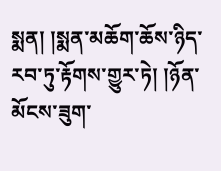སྨན། །སྨན་མཆོག་ཆོས་ཉིད་རབ་ཏུ་རྟོགས་གྱུར་ཏེ། །ཉོན་མོངས་ཟུག་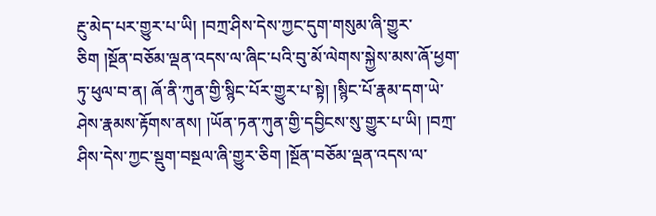རྔུ་མེད་པར་གྱུར་པ་ཡི། །བཀྲ་ཤིས་དེས་ཀྱང་དུག་གསུམ་ཞི་གྱུར་ཅིག །སྔོན་བཅོམ་ལྡན་འདས་ལ་ཞིང་པའི་བུ་མོ་ལེགས་སྐྱེས་མས་ཞོ་ཕྱག་ཏུ་ཕུལ་བ་ན། ཞོ་ནི་ཀུན་གྱི་སྙིང་པོར་གྱུར་པ་སྟེ། །སྙིང་པོ་རྣམ་དག་ཡེ་ཤེས་རྣམས་རྟོགས་ནས། །ཡོན་ཏན་ཀུན་གྱི་དབྱིངས་སུ་གྱུར་པ་ཡི། །བཀྲ་ཤིས་དེས་ཀྱང་སྡུག་བསྔལ་ཞི་གྱུར་ཅིག །སྔོན་བཅོམ་ལྡན་འདས་ལ་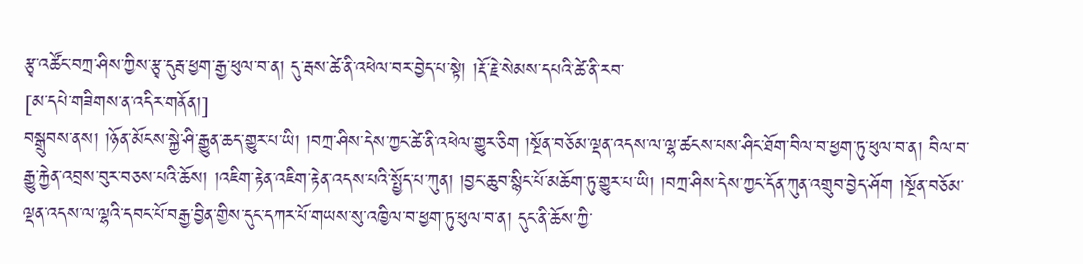རྩྭ་འཚོང་བཀྲ་ཤིས་ཀྱིས་རྩྭ་དུརྦ་ཕྱག་རྒྱ་ཕུལ་བ་ན། དུ་རྦས་ཚེ་ནི་འཕེལ་བར་བྱེད་པ་སྟེ། །རྡོ་རྗེ་སེམས་དཔའི་ཚེ་ནི་རབ་
[མ་དཔེ་གཟིགས་ན་འདིར་གནོན།]
བསྒྲུབས་ནས། །ཉོན་མོངས་སྐྱེ་ཤི་རྒྱུན་ཆད་གྱུར་པ་ཡི། །བཀྲ་ཤིས་དེས་ཀྱང་ཚེ་ནི་འཕེལ་གྱུར་ཅིག །སྔོན་བཅོམ་ལྡན་འདས་ལ་ལྷ་ཚངས་པས་ཤིང་ཐོག་བིལ་བ་ཕྱག་ཏུ་ཕུལ་བ་ན། བིལ་བ་རྒྱུ་རྐྱེན་འབྲས་བུར་བཅས་པའི་ཆོས། །འཇིག་རྟེན་འཇིག་རྟེན་འདས་པའི་སྤྱོད་པ་ཀུན། །བྱང་ཆུབ་སྙིང་པོ་མཆོག་ཏུ་གྱུར་པ་ཡི། །བཀྲ་ཤིས་དེས་ཀྱང་དོན་ཀུན་འགྲུབ་བྱེད་ཤོག །སྔོན་བཅོམ་ལྡན་འདས་ལ་ལྷའི་དབང་པོ་བརྒྱ་བྱིན་གྱིས་དུང་དཀར་པོ་གཡས་སུ་འཁྱིལ་བ་ཕྱག་ཏུ་ཕུལ་བ་ན། དུང་ནི་ཆོས་ཀྱི་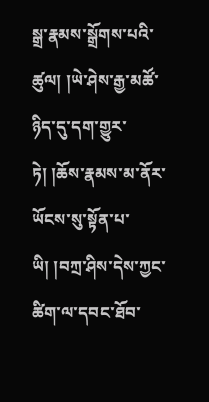སྒྲ་རྣམས་སྒྲོགས་པའི་ཚུལ། །ཡེ་ཤེས་རྒྱ་མཚོ་ཉིད་དུ་དག་གྱུར་ཏེ། །ཆོས་རྣམས་མ་ནོར་ཡོངས་སུ་སྟོན་པ་ཡི། །བཀྲ་ཤིས་དེས་ཀྱང་ཚིག་ལ་དབང་ཐོབ་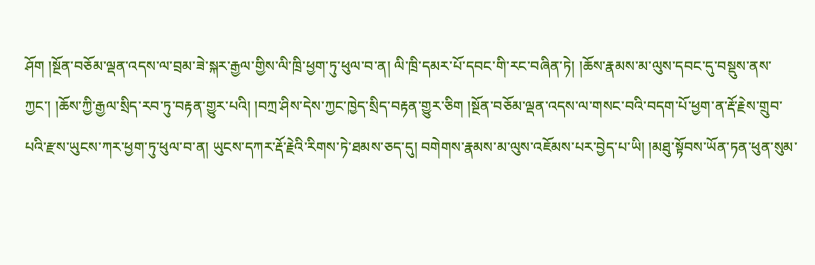ཤོག །སྔོན་བཅོམ་ལྡན་འདས་ལ་བྲམ་ཟེ་སྐར་རྒྱལ་གྱིས་ལི་ཁྲི་ཕྱག་ཏུ་ཕུལ་བ་ན། ལི་ཁྲི་དམར་པོ་དབང་གི་རང་བཞིན་ཏེ། །ཆོས་རྣམས་མ་ལུས་དབང་དུ་བསྡུས་ནས་ཀྱང་། །ཆོས་ཀྱི་རྒྱལ་སྲིད་རབ་ཏུ་བརྟན་གྱུར་པའི། །བཀྲ་ཤིས་དེས་ཀྱང་ཁྱེད་སྲིད་བརྟན་གྱུར་ཅིག །སྔོན་བཅོམ་ལྡན་འདས་ལ་གསང་བའི་བདག་པོ་ཕྱག་ན་རྡོ་རྗེས་གྲུབ་པའི་རྫས་ཡུངས་ཀར་ཕྱག་ཏུ་ཕུལ་བ་ན། ཡུངས་དཀར་རྡོ་རྗེའི་རིགས་ཏེ་ཐམས་ཅད་དུ། བགེགས་རྣམས་མ་ལུས་འཇོམས་པར་བྱེད་པ་ཡི། །མཐུ་སྟོབས་ཡོན་ཏན་ཕུན་སུམ་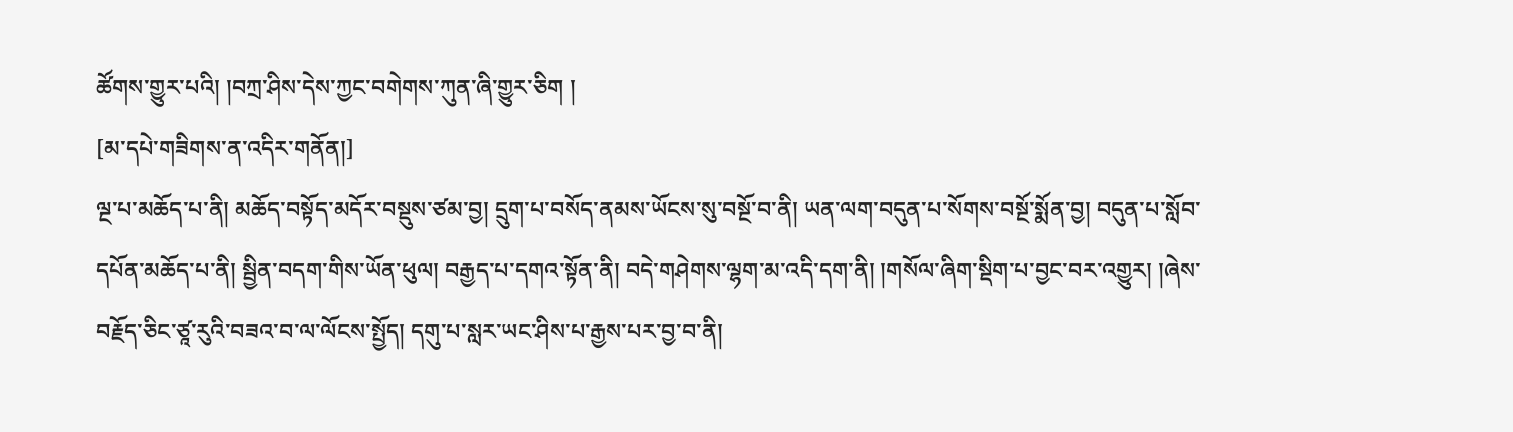ཚོགས་གྱུར་པའི། །བཀྲ་ཤིས་དེས་ཀྱང་བགེགས་ཀུན་ཞི་གྱུར་ཅིག །
[མ་དཔེ་གཟིགས་ན་འདིར་གནོན།]
ལྔ་པ་མཆོད་པ་ནི། མཆོད་བསྟོད་མདོར་བསྡུས་ཙམ་བྱ། དྲུག་པ་བསོད་ནམས་ཡོངས་སུ་བསྔོ་བ་ནི། ཡན་ལག་བདུན་པ་སོགས་བསྔོ་སྨོན་བྱ། བདུན་པ་སློབ་དཔོན་མཆོད་པ་ནི། སྦྱིན་བདག་གིས་ཡོན་ཕུལ། བརྒྱད་པ་དགའ་སྟོན་ནི། བདེ་གཤེགས་ལྷག་མ་འདི་དག་ནི། །གསོལ་ཞིག་སྡིག་པ་བྱང་བར་འགྱུར། །ཞེས་བརྗོད་ཅིང་ཙཱ་རུའི་བཟའ་བ་ལ་ལོངས་སྤྱོད། དགུ་པ་སླར་ཡང་ཤིས་པ་རྒྱས་པར་བྱ་བ་ནི།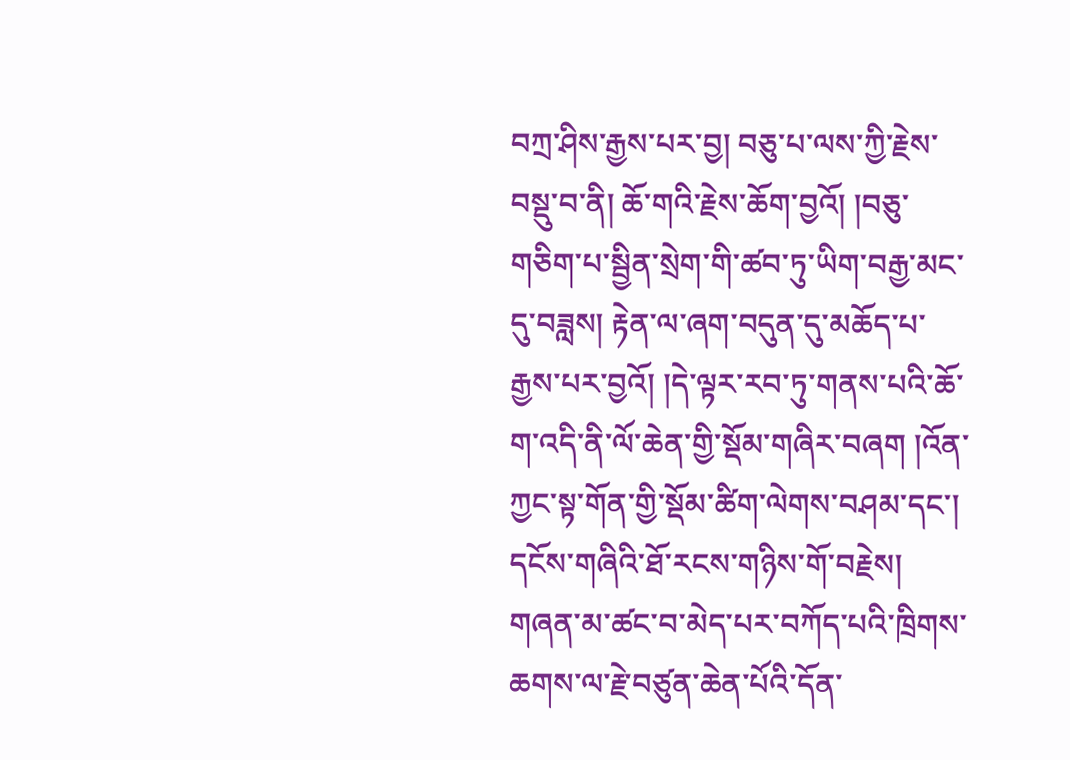བཀྲ་ཤིས་རྒྱས་པར་བྱ། བཅུ་པ་ལས་ཀྱི་རྗེས་བསྡུ་བ་ནི། ཆོ་གའི་རྗེས་ཆོག་བྱའོ། །བཅུ་གཅིག་པ་སྦྱིན་སྲེག་གི་ཚབ་ཏུ་ཡིག་བརྒྱ་མང་དུ་བཟླས། རྟེན་ལ་ཞག་བདུན་དུ་མཆོད་པ་རྒྱས་པར་བྱའོ། །དེ་ལྟར་རབ་ཏུ་གནས་པའི་ཆོ་ག་འདི་ནི་ལོ་ཆེན་གྱི་སྡོམ་གཞིར་བཞག །འོན་ཀྱང་སྟ་གོན་གྱི་སྡོམ་ཚིག་ལེགས་བཤམ་དང་། དངོས་གཞིའི་ཐོ་རངས་གཉིས་གོ་བརྗེས། གཞན་མ་ཚང་བ་མེད་པར་བཀོད་པའི་ཁྲིགས་ཆགས་ལ་རྗེ་བཙུན་ཆེན་པོའི་དོན་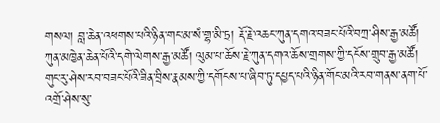གསལ། བླ་ཆེན་འཕགས་པའི་ཉིན་གང་མ་སཾ་གྷ་མི་ཏྲ། རྡོ་རྗེ་འཆང་ཀུན་དགའ་བཟང་པོའི་བཀྲ་ཤིས་རྒྱ་མཚོ། ཀུན་མཁྱེན་ཆེན་པོའི་དགེ་ལེགས་རྒྱ་མཚོ། ལུམ་པ་ཆོས་རྗེ་ཀུན་དགའ་ཆོས་གྲགས་ཀྱི་དངོས་གྲུབ་རྒྱ་མཚོ། གུང་རུ་ཤེས་རབ་བཟང་པོའི་ཟིན་བྲིས་རྣམས་ཀྱི་དགོངས་པ་ཞིབ་ཏུ་དཔྱད་པའི་ཉིན་གོང་མའི་རབ་གནས་ནག་པོ་འགྲོ་ཤེས་སུ་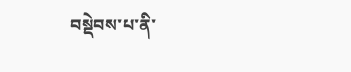བསྡེབས་པ་ནི་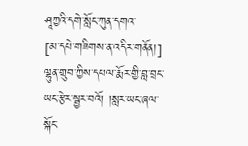ཤཱཀྱའི་དགེ་སློང་ཀུན་དགའ་
[མ་དཔེ་གཟིགས་ན་འདིར་གནོན།]
ལྷུན་གྲུབ་ཀྱིས་དཔལ་རྨོར་གྱི་བླ་བྲང་ཡང་རྩེར་སྦྱར་བའོ། །སླར་ཡང་ཞལ་སྐོང་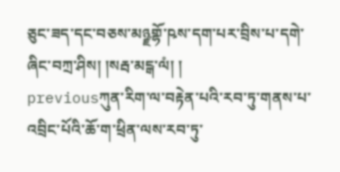ཅུང་ཟད་དང་བཅས་མཉྫགྷོ་ཥས་དག་པར་བྲིས་པ་དགེ་ཞིང་བཀྲ་ཤིས། །སརྦ་མངྒ་ལཾ། །
previousཀུན་རིག་ལ་བརྟེན་པའི་རབ་ཏུ་གནས་པ་འབྲིང་པོའི་ཆོ་ག་ཕྲིན་ལས་རབ་ཏུ་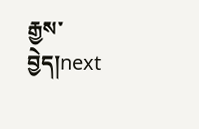རྒྱས་བྱེད།next